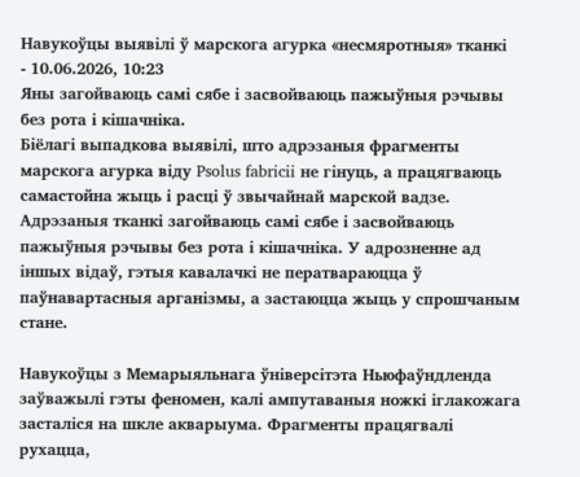Навукоўцы выявілі ў марскога агурка «несмяротныя» тканкі
- 10.06.2026, 10:23
Яны загойваюць самі сябе і засвойваюць пажыўныя рэчывы без рота і кішачніка.
Біёлагі выпадкова выявілі, што адрэзаныя фрагменты марскога агурка віду Psolus fabricii не гінуць, а працягваюць самастойна жыць і расці ў звычайнай марской вадзе. Адрэзаныя тканкі загойваюць самі сябе і засвойваюць пажыўныя рэчывы без рота і кішачніка. У адрозненне ад іншых відаў, гэтыя кавалачкі не ператвараюцца ў паўнавартасныя арганізмы, а застаюцца жыць у спрошчаным стане.

Навукоўцы з Мемарыяльнага ўніверсітэта Ньюфаўндленда заўважылі гэты феномен, калі ампутаваныя ножкі іглакожага засталіся на шкле акварыума. Фрагменты працягвалі рухацца,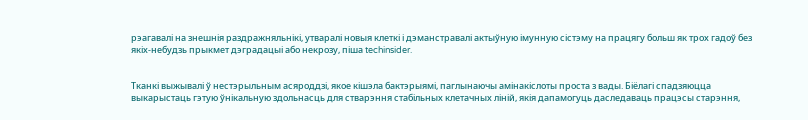рэагавалі на знешнія раздражняльнікі, утваралі новыя клеткі і дэманстравалі актыўную імунную сістэму на працягу больш як трох гадоў без якіх-небудзь прыкмет дэградацыі або некрозу, піша techinsider.


Тканкі выжывалі ў нестэрыльным асяроддзі, якое кішэла бактэрыямі, паглынаючы амінакіслоты проста з вады. Біёлагі спадзяюцца выкарыстаць гэтую ўнікальную здольнасць для стварэння стабільных клетачных ліній, якія дапамогуць даследаваць працэсы старэння,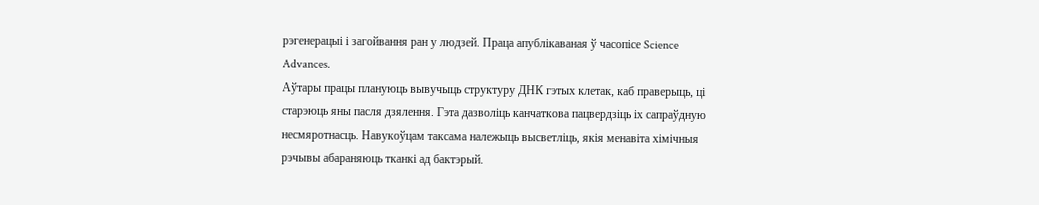рэгенерацыі і загойвання ран у людзей. Праца апублікаваная ў часопісе Science Advances.
Аўтары працы плануюць вывучыць структуру ДНК гэтых клетак, каб праверыць, ці старэюць яны пасля дзялення. Гэта дазволіць канчаткова пацвердзіць іх сапраўдную несмяротнасць. Навукоўцам таксама належыць высветліць, якія менавіта хімічныя рэчывы абараняюць тканкі ад бактэрый.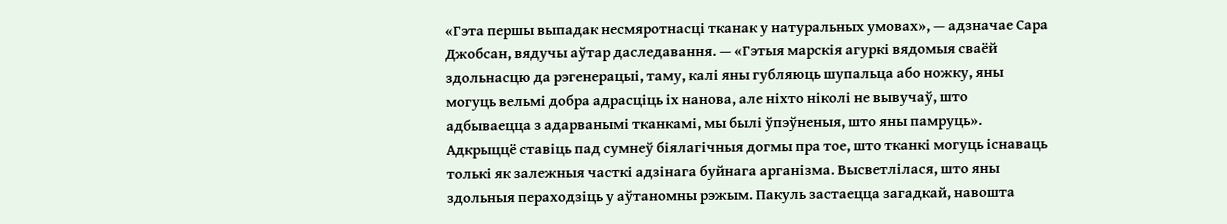«Гэта першы выпадак несмяротнасці тканак у натуральных умовах», — адзначае Сара Джобсан, вядучы аўтар даследавання. — «Гэтыя марскія агуркі вядомыя сваёй здольнасцю да рэгенерацыі, таму, калі яны губляюць шупальца або ножку, яны могуць вельмі добра адрасціць іх нанова, але ніхто ніколі не вывучаў, што адбываецца з адарванымі тканкамі, мы былі ўпэўненыя, што яны памруць».
Адкрыццё ставіць пад сумнеў біялагічныя догмы пра тое, што тканкі могуць існаваць толькі як залежныя часткі адзінага буйнага арганізма. Высветлілася, што яны здольныя пераходзіць у аўтаномны рэжым. Пакуль застаецца загадкай, навошта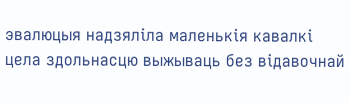эвалюцыя надзяліла маленькія кавалкі цела здольнасцю выжываць без відавочнай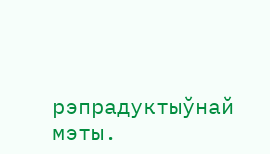рэпрадуктыўнай мэты.